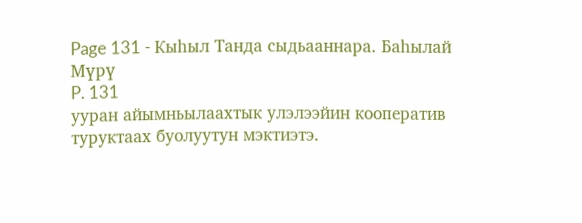Page 131 - Кыһыл Танда сыдьааннара. Баһылай Мүрү
P. 131
ууран айымньылаахтык улэлээйин кооператив туруктаах буолуутун мэктиэтэ.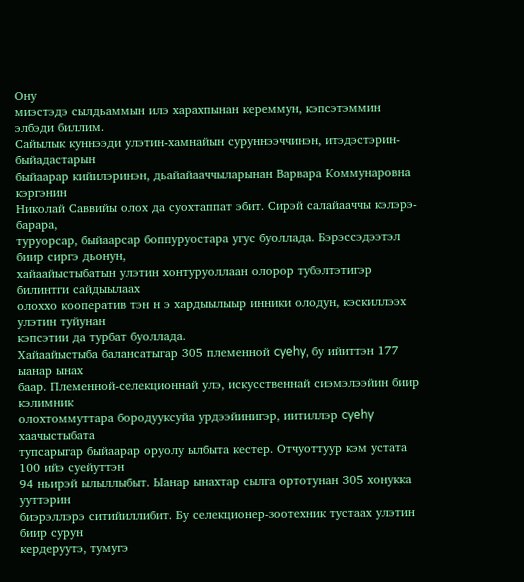Ону
миэстэдэ сылдьаммын илэ харахпынан кереммун, кэпсэтэммин элбэди биллим.
Сайылык куннээди улэтин-хамнайын суруннээччинэн, итэдэстэрин-быйадастарын
быйаарар кийилэринэн, дьайайааччыларынан Варвара Коммунаровна кэргэнин
Николай Саввийы олох да суохтаппат эбит. Сирэй салайааччы кэлэрэ-барара,
туруорсар, быйаарсар боппуруостара угус буоллада. Бэрэссэдээтэл биир сиргэ дьонун,
хайаайыстыбатын улэтин хонтуруоллаан олорор тубэлтэтигэр билинтги сайдыылаах
олоххо кооператив тэн н э хардыылыыр инники олодун, кэскиллээх улэтин туйунан
кэпсэтии да турбат буоллада.
Хайаайыстыба балансатыгар 305 племенной cyehy, бу ийиттэн 177 ыанар ынах
баар. Племенной-селекционнай улэ, искусственнай сиэмэлээйин биир кэлимник
олохтоммуттара бородууксуйа урдээйинигэр, иитиллэр cyehy хаачыстыбата
тупсарыгар быйаарар оруолу ылбыта кестер. Отчуоттуур кэм устата 100 ийэ суейуттэн
94 ньирэй ылыллыбыт. Ыанар ынахтар сылга ортотунан 305 хонукка ууттэрин
биэрэллэрэ ситийиллибит. Бу селекционер-зоотехник тустаах улэтин биир сурун
кердеруутэ, тумугэ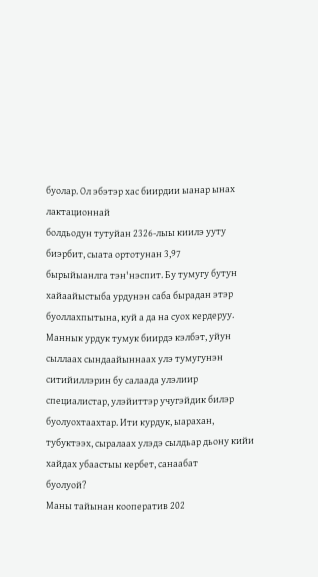буолар. Ол эбэтэр хас биирдии ыанар ынах лактационнай
болдьодун тутуйан 2326-лыы киилэ ууту биэрбит, сыата ортотунан 3,97
бырыйыанлга тэн'нэспит. Бу тумугу бутун хайаайыстыба урдунэн саба бырадан этэр
буоллахпытына, куй а да на суох кердеруу. Маннык урдук тумук биирдэ кэлбэт, уйун
сыллаах сындаайыннаах улэ тумугунэн ситийиллэрин бу салаада улэлиир
специалистар, улэйиттэр учугэйдик билэр буолуохтаахтар. Ити курдук, ыарахан,
тубуктээх, сыралаах улэдэ сылдьар дьону кийи хайдах убаастыы кербет, санаабат
буолуой?
Маны тайынан кооператив 202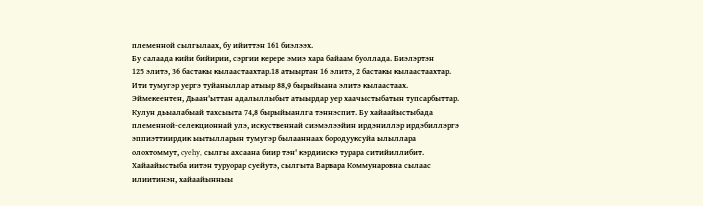племенной сылгылаах, бу ийиттэн 161 биэлээх.
Бу салаада кийи бийирии, сэргии керере эмиэ хара байаам буоллада. Биэлэртэн
125 элитэ, 36 бастакы кылаастаахтар.18 атыыртан 16 элитэ, 2 бастакы кылаастаахтар.
Ити тумугэр уергэ туйаныллар атыыр 88,9 бырыйыана элитэ кылаастаах.
Эймекеентен, Дьаан'ыттан адалыллыбыт атыырдар уер хаачыстыбатын тупсарбыттар.
Кулун дьыалабыай тахсыыта 74,8 бырыйыанлга тэннэспит. Бу хайаайыстыбада
племенной-селекционнай улэ, искуственнай сиэмэлээйин ирдэниллэр ирдэбиллэргэ
эппиэттиирдик ыытылларын тумугэр былааннаах бородууксуйа ылыллара
олохтоммут, cyehy, сылгы ахсаана биир тэн' кэрдиискэ турара ситийиллибит.
Хайаайыстыба иитэн туруорар суейутэ, сылгыта Варвара Коммунаровна сылаас
илиитинэн, хайаайынныы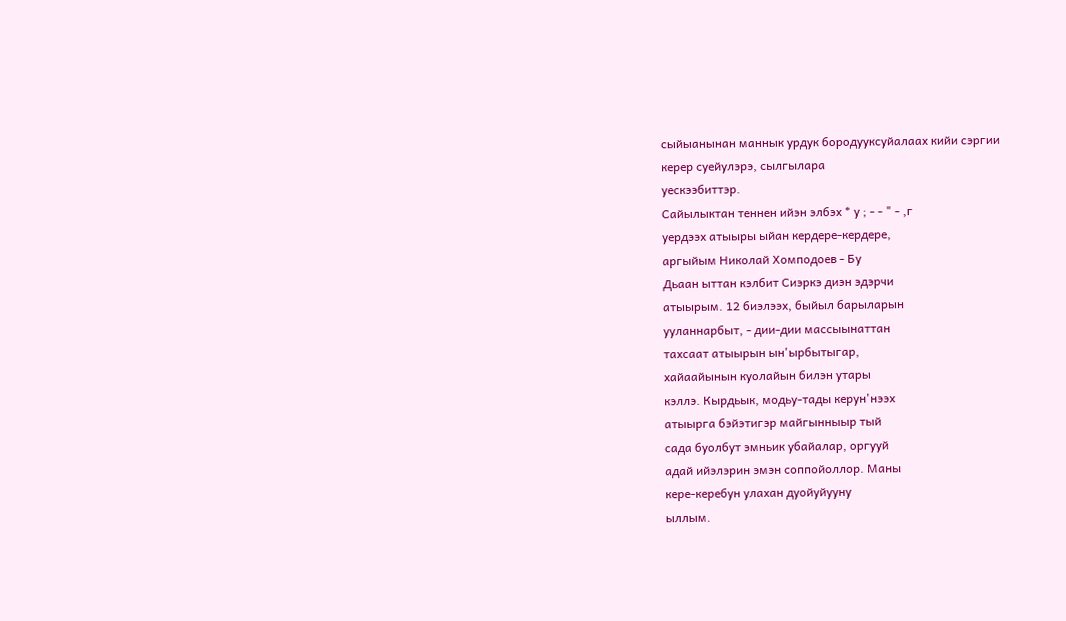сыйыанынан маннык урдук бородууксуйалаах кийи сэргии
керер суейулэрэ, сылгылара
уескээбиттэр.
Сайылыктан теннен ийэн элбэх * у ; - - " - ,г
уердээх атыыры ыйан кердере-кердере,
аргыйым Николай Хомподоев - Бу
Дьаан ыттан кэлбит Сиэркэ диэн эдэрчи
атыырым. 12 биэлээх, быйыл барыларын
ууланнарбыт, - дии-дии массыынаттан
тахсаат атыырын ын'ырбытыгар,
хайаайынын куолайын билэн утары
кэллэ. Кырдьык, модьу-тады керун'нээх
атыырга бэйэтигэр майгынныыр тый
сада буолбут эмньик убайалар, оргууй
адай ийэлэрин эмэн соппойоллор. Маны
кере-керебун улахан дуойуйууну
ыллым.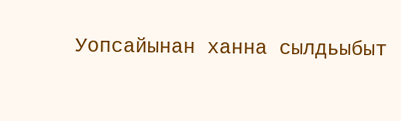Уопсайынан ханна сылдьыбыт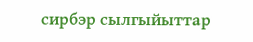сирбэр сылгыйыттар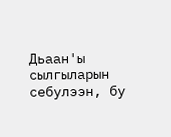Дьаан'ы
сылгыларын себулээн, бу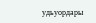удьуордары